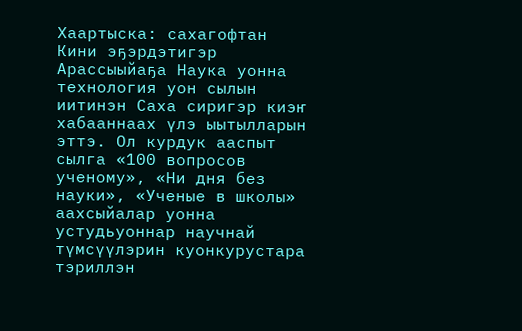Хаартыска: сахагофтан
Кини эҕэрдэтигэр Арассыыйаҕа Наука уонна технология уон сылын иитинэн Саха сиригэр киэҥ хабааннаах үлэ ыытылларын эттэ. Ол курдук ааспыт сылга «100 вопросов ученому», «Ни дня без науки», «Ученые в школы» аахсыйалар уонна устудьуоннар научнай түмсүүлэрин куонкурустара тэриллэн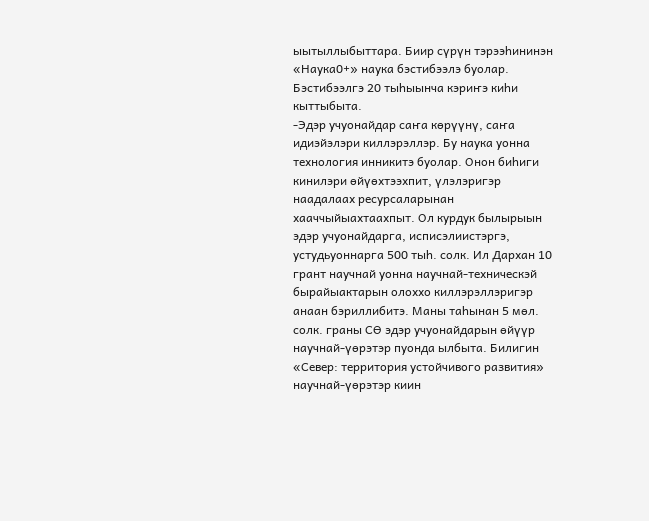ыытыллыбыттара. Биир сүрүн тэрээһининэн «Наука0+» наука бэстибээлэ буолар. Бэстибээлгэ 20 тыһыынча кэриҥэ киһи кыттыбыта.
-Эдэр учуонайдар саҥа көрүүнү, саҥа идиэйэлэри киллэрэллэр. Бу наука уонна технология инникитэ буолар. Онон биһиги кинилэри өйүөхтээхпит, үлэлэригэр наадалаах ресурсаларынан хааччыйыахтаахпыт. Ол курдук былырыын эдэр учуонайдарга, исписэлиистэргэ, устудьуоннарга 500 тыһ. солк. Ил Дархан 10 грант научнай уонна научнай-техническэй бырайыактарын олоххо киллэрэллэригэр анаан бэриллибитэ. Маны таһынан 5 мөл. солк. граны СӨ эдэр учуонайдарын өйүүр научнай-үөрэтэр пуонда ылбыта. Билигин «Север: территория устойчивого развития» научнай-үөрэтэр киин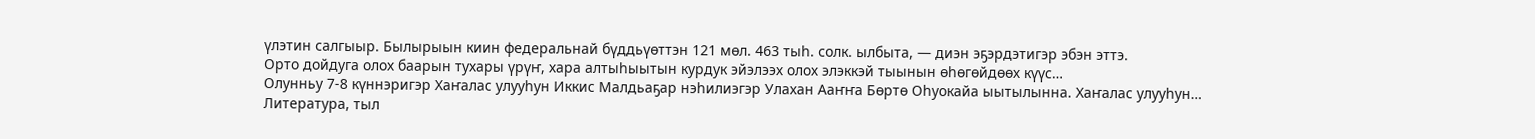үлэтин салгыыр. Былырыын киин федеральнай бүддьүөттэн 121 мөл. 463 тыһ. солк. ылбыта, — диэн эҕэрдэтигэр эбэн эттэ.
Орто дойдуга олох баарын тухары үрүҥ, хара алтыһыытын курдук эйэлээх олох элэккэй тыынын өһөгөйдөөх күүс…
Олунньу 7-8 күннэригэр Хаҥалас улууһун Иккис Малдьаҕар нэһилиэгэр Улахан Ааҥҥа Бөртө Оһуокайа ыытылынна. Хаҥалас улууһун…
Литература, тыл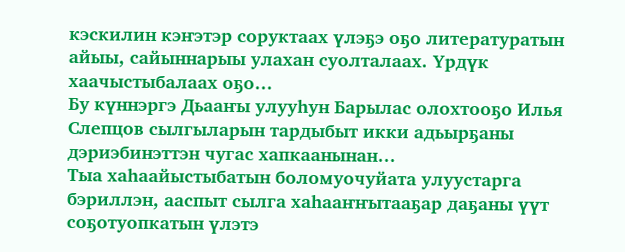кэскилин кэҥэтэр соруктаах үлэҕэ оҕо литературатын айыы, сайыннарыы улахан суолталаах. Үрдүк хаачыстыбалаах оҕо…
Бу күннэргэ Дьааҥы улууһун Барылас олохтооҕо Илья Слепцов сылгыларын тардыбыт икки адьырҕаны дэриэбинэттэн чугас хапкаанынан…
Тыа хаһаайыстыбатын боломуочуйата улуустарга бэриллэн, ааспыт сылга хаһааҥҥытааҕар даҕаны үүт соҕотуопкатын үлэтэ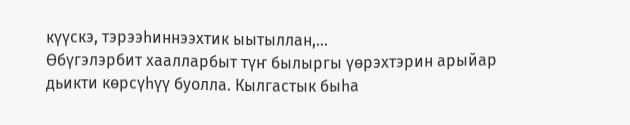күүскэ, тэрээһиннээхтик ыытыллан,…
Өбүгэлэрбит хаалларбыт түҥ былыргы үөрэхтэрин арыйар дьикти көрсүһүү буолла. Кылгастык быһа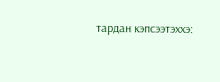тардан кэпсээтэххэ: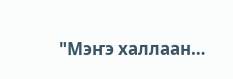"Мэҥэ халлаан…